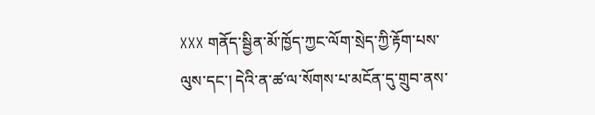XXX གནོད་སྦྱིན་མོ་ཁྱོད་ཀྱང་ལོག་སྲེད་ཀྱི་རྟོག་པས་ལུས་དང་། དེའི་ན་ཚ་ལ་སོགས་པ་མངོན་དུ་གྲུབ་ནས་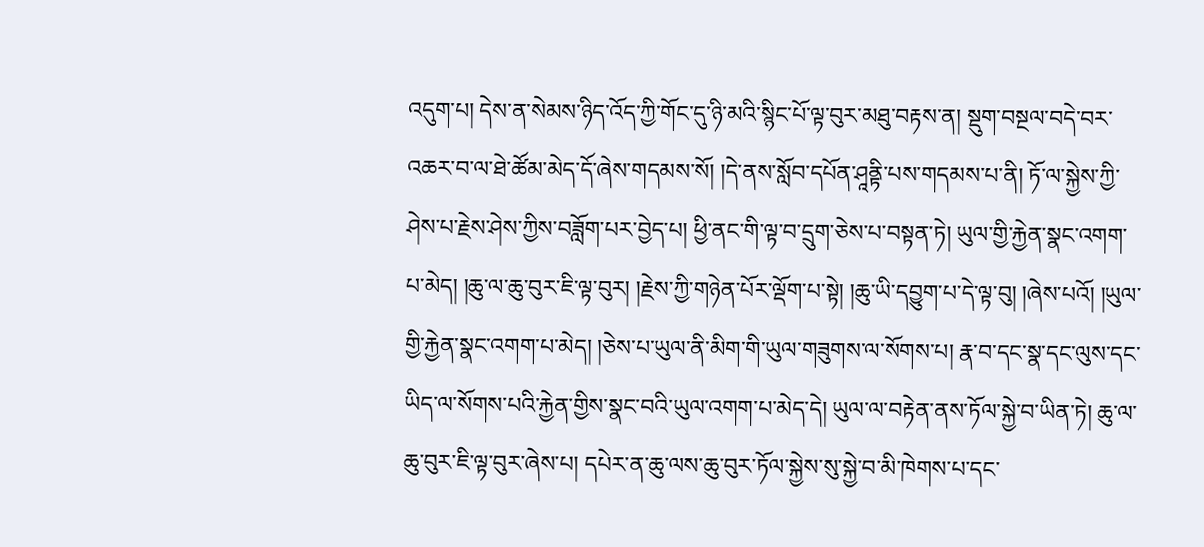འདུག་པ། དེས་ན་སེམས་ཉིད་འོད་ཀྱི་གོང་དུ་ཉི་མའི་སྙིང་པོ་ལྟ་བུར་མཐུ་བརྟས་ན། སྡུག་བསྔལ་བདེ་བར་འཆར་བ་ལ་ཐེ་ཚོམ་མེད་དོ་ཞེས་གདམས་སོ། །དེ་ནས་སློབ་དཔོན་ཤཱནྟི་པས་གདམས་པ་ནི། ཏོ་ལ་སྐྱེས་ཀྱི་ཤེས་པ་རྗེས་ཤེས་ཀྱིས་བཟློག་པར་བྱེད་པ། ཕྱི་ནང་གི་ལྟ་བ་དྲུག་ཅེས་པ་བསྟན་ཏེ། ཡུལ་གྱི་རྐྱེན་སྣང་འགག་པ་མེད། །ཆུ་ལ་ཆུ་བུར་ཇི་ལྟ་བུར། །རྗེས་ཀྱི་གཉེན་པོར་ལྡོག་པ་སྟེ། །ཆུ་ཡི་དབྱུག་པ་དེ་ལྟ་བུ། །ཞེས་པའོ། །ཡུལ་གྱི་རྐྱེན་སྣང་འགག་པ་མེད། །ཅེས་པ་ཡུལ་ནི་མིག་གི་ཡུལ་གཟུགས་ལ་སོགས་པ། རྣ་བ་དང་སྣ་དང་ལུས་དང་ཡིད་ལ་སོགས་པའི་རྐྱེན་གྱིས་སྣང་བའི་ཡུལ་འགག་པ་མེད་དེ། ཡུལ་ལ་བརྟེན་ནས་ཏོལ་སྐྱེ་བ་ཡིན་ཏེ། ཆུ་ལ་ཆུ་བུར་ཇི་ལྟ་བུར་ཞེས་པ། དཔེར་ན་ཆུ་ལས་ཆུ་བུར་ཏོལ་སྐྱེས་སུ་སྐྱེ་བ་མི་ཁེགས་པ་དང་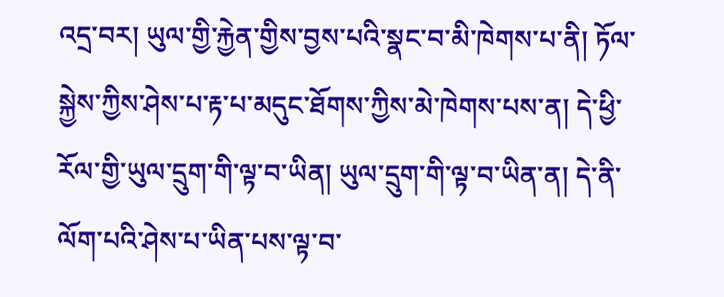འདྲ་བར། ཡུལ་གྱི་རྐྱེན་གྱིས་བྱས་པའི་སྣང་བ་མི་ཁེགས་པ་ནི། ཏོལ་སྐྱེས་ཀྱིས་ཤེས་པ་རྟ་པ་མདུང་ཐོགས་ཀྱིས་མེ་ཁེགས་པས་ན། དེ་ཕྱི་རོལ་གྱི་ཡུལ་དྲུག་གི་ལྟ་བ་ཡིན། ཡུལ་དྲུག་གི་ལྟ་བ་ཡིན་ན། དེ་ནི་ལོག་པའི་ཤེས་པ་ཡིན་པས་ལྟ་བ་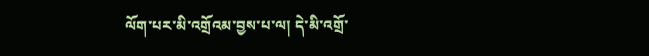ལོག་པར་མི་འགྲོའམ་བྱས་པ་ལ། དེ་མི་འགྲོ་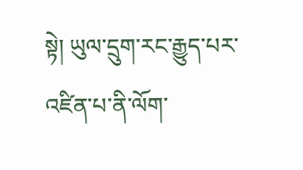སྟེ། ཡུལ་དྲུག་རང་རྒྱུད་པར་འཛིན་པ་ནི་ལོག་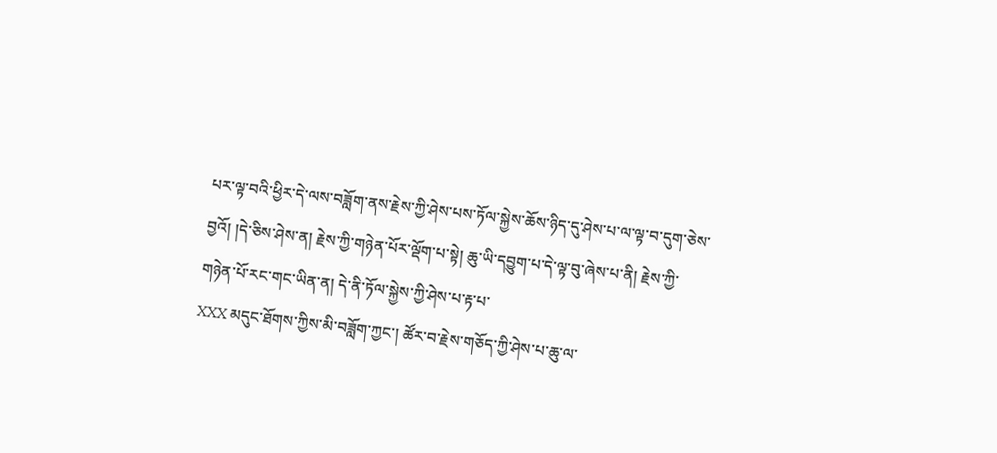པར་ལྟ་བའི་ཕྱིར་དེ་ལས་བཟློག་ནས་རྗེས་ཀྱི་ཤེས་པས་ཏོལ་སྐྱེས་ཆོས་ཉིད་དུ་ཤེས་པ་ལ་ལྟ་བ་དུག་ཅེས་བྱའོ། །དེ་ཅིས་ཤེས་ན། རྗེས་ཀྱི་གཉེན་པོར་ལྡོག་པ་སྟེ། ཆུ་ཡི་དབྱུག་པ་དེ་ལྟ་བུ་ཞེས་པ་ནི། རྗེས་ཀྱི་གཉེན་པོ་རང་གང་ཡིན་ན། དེ་ནི་ཏོལ་སྐྱེས་ཀྱི་ཤེས་པ་རྟ་པ་
XXX མདུང་ཐོགས་ཀྱིས་མི་བཟློག་ཀྱང་། ཚོར་བ་རྗེས་གཅོད་ཀྱི་ཤེས་པ་ཆུ་ལ་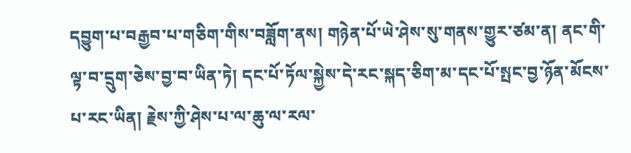དབྱུག་པ་བརྒྱབ་པ་གཅིག་གིས་བཟློག་ནས། གཉེན་པོ་ཡེ་ཤེས་སུ་གནས་གྱུར་ཙམ་ན། ནང་གི་ལྟ་བ་དྲུག་ཅེས་བྱ་བ་ཡིན་ཏེ། དང་པོ་ཏོལ་སྐྱེས་དེ་རང་སྐད་ཅིག་མ་དང་པོ་སྤང་བྱ་ཉོན་མོངས་པ་རང་ཡིན། རྗེས་ཀྱི་ཤེས་པ་ལ་ཆུ་ལ་རལ་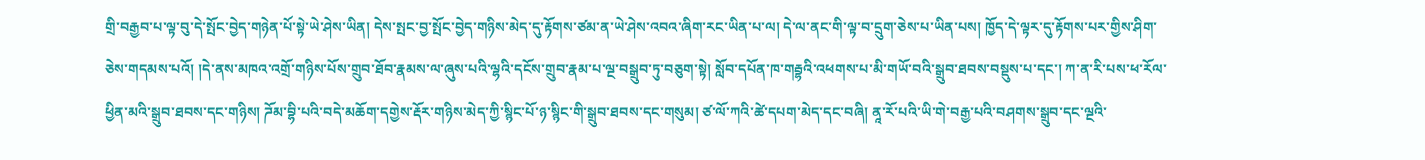གྲི་བརྒྱབ་པ་ལྟ་བུ་དེ་སྤོང་བྱེད་གཉེན་པོ་སྟེ་ཡེ་ཤེས་ཡིན། དེས་སྤང་བྱ་སྤོང་བྱེད་གཉིས་མེད་དུ་རྟོགས་ཙམ་ན་ཡེ་ཤེས་འབའ་ཞིག་རང་ཡིན་པ་ལ། དེ་ལ་ནང་གི་ལྟ་བ་དྲུག་ཅེས་པ་ཡིན་པས། ཁྱོད་དེ་ལྟར་དུ་རྟོགས་པར་གྱིས་ཤིག་ཅེས་གདམས་པའོ། །དེ་ནས་མཁའ་འགྲོ་གཉིས་པོས་གྲུབ་ཐོབ་རྣམས་ལ་ཞུས་པའི་ལྷའི་དངོས་གྲུབ་རྣམ་པ་ལྔ་བསྒྲུབ་ཏུ་བཅུག་སྟེ། སློབ་དཔོན་ཁ་གརྦྷའི་འཕགས་པ་མི་གཡོ་བའི་སྒྲུབ་ཐབས་བསྡུས་པ་དང་། ཀ་ན་རི་པས་ཕ་རོལ་ཕྱིན་མའི་སྒྲུབ་ཐབས་དང་གཉིས། ཌོམ་བྷི་པའི་བདེ་མཆོག་དགྱེས་རྡོར་གཉིས་མེད་ཀྱི་སྙིང་པོ་ཉ་སྙིང་གི་སྒྲུབ་ཐབས་དང་གསུམ། ཙ་ལོ་ཀའི་ཚེ་དཔག་མེད་དང་བཞི། ནཱ་རོ་པའི་ཡི་གེ་བརྒྱ་པའི་བཤགས་སྒྲུབ་དང་ལྔའི་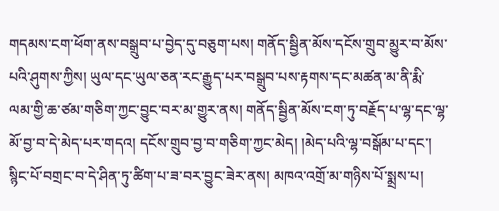གདམས་ངག་ཕོག་ནས་བསྒྲུབ་པ་བྱེད་དུ་བཅུག་པས། གནོད་སྦྱིན་མོས་དངོས་གྲུབ་མྱུར་བ་མོས་པའི་ཤུགས་ཀྱིས། ཡུལ་དང་ཡུལ་ཅན་རང་རྒྱུད་པར་བསྒྲུབ་པས་རྟགས་དང་མཚན་མ་ནི་རྨི་ལམ་གྱི་ཆ་ཙམ་གཅིག་ཀྱང་བྱུང་བར་མ་གྱུར་ནས། གནོད་སྦྱིན་མོས་ངག་ཏུ་བརྗོད་པ་ལྷ་དང་ལྷ་མོ་བྱ་བ་དེ་མེད་པར་གདའ། དངོས་གྲུབ་བྱ་བ་གཅིག་ཀྱང་མེད། །མེད་པའི་ལྷ་བསྒོམ་པ་དང་། སྙིང་པོ་བགྲང་བ་དེ་ཤིན་ཏུ་ཚིག་པ་ཟ་བར་བྱུང་ཟེར་ནས། མཁའ་འགྲོ་མ་གཉིས་པོ་སྨྲས་པ།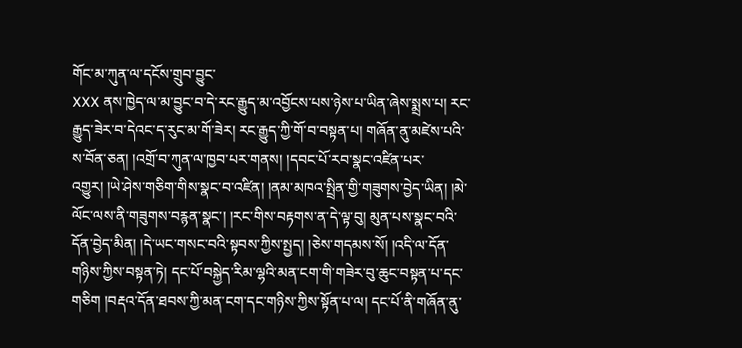གོང་མ་ཀུན་ལ་དངོས་གྲུབ་བྱུང་
XXX ནས་ཁྱེད་ལ་མ་བྱུང་བ་དེ་རང་རྒྱུད་མ་འབྱོངས་པས་ཉེས་པ་ཡིན་ཞེས་སྨྲས་པ། རང་རྒྱུད་ཟེར་བ་དེའང་ད་རུང་མ་གོ་ཟེར། རང་རྒྱུད་ཀྱི་གོ་བ་བསྟན་པ། གཞོན་ནུ་མཛེས་པའི་ས་བོན་ཅན། །འགྲོ་བ་ཀུན་ལ་ཁྱབ་པར་གནས། །དབང་པོ་རབ་སྣང་འཛིན་པར་འགྱུར། །ཡེ་ཤེས་གཅིག་གིས་སྣང་བ་འཛིན། །ནམ་མཁའ་སྤྲིན་གྱི་གཟུགས་བྱེད་ཡིན། །མེ་ལོང་ལས་ནི་གཟུགས་བརྙན་སྣང་། །རང་གིས་བརྟགས་ན་དེ་ལྟ་བུ། མུན་པས་སྣང་བའི་དོན་བྱེད་མིན། །དེ་ཡང་གསང་བའི་སྟབས་ཀྱིས་སྤྱད། །ཅེས་གདམས་སོ། །འདི་ལ་དོན་གཉིས་ཀྱིས་བསྟན་ཏེ། དང་པོ་བསྐྱེད་རིམ་ལྷའི་མན་ངག་གི་གཟེར་བུ་ཆུང་བསྟན་པ་དང་གཅིག །བརྡའ་དོན་ཐབས་ཀྱི་མན་ངག་དང་གཉིས་ཀྱིས་སྟོན་པ་ལ། དང་པོ་ནི་གཞོན་ནུ་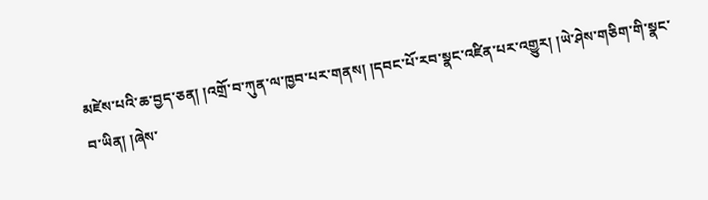མཛེས་པའི་ཆ་བྱད་ཅན། །འགྲོ་བ་ཀུན་ལ་ཁྱབ་པར་གནས། །དབང་པོ་རབ་སྣང་འཛིན་པར་འགྱུར། །ཡེ་ཤེས་གཅིག་གི་སྣང་བ་ཡིན། །ཞེས་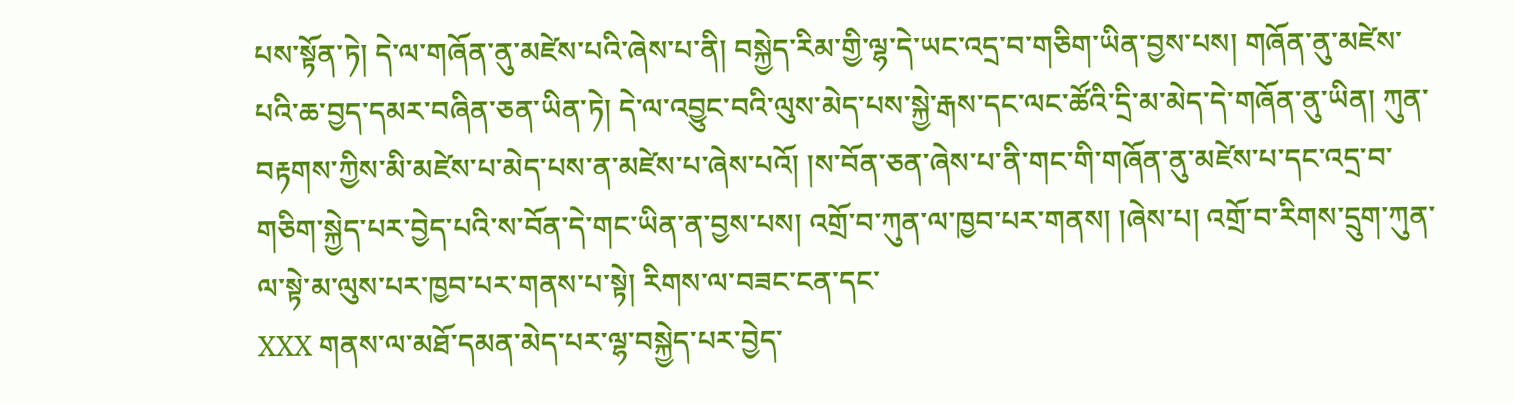པས་སྟོན་ཏེ། དེ་ལ་གཞོན་ནུ་མཛེས་པའི་ཞེས་པ་ནི། བསྐྱེད་རིམ་གྱི་ལྷ་དེ་ཡང་འདྲ་བ་གཅིག་ཡིན་བྱས་པས། གཞོན་ནུ་མཛེས་པའི་ཆ་བྱད་དམར་བཞིན་ཅན་ཡིན་ཏེ། དེ་ལ་འབྱུང་བའི་ལུས་མེད་པས་སྐྱེ་རྒས་དང་ལང་ཚོའི་དྲི་མ་མེད་དེ་གཞོན་ནུ་ཡིན། ཀུན་བརྟགས་ཀྱིས་མི་མཛེས་པ་མེད་པས་ན་མཛེས་པ་ཞེས་པའོ། །ས་བོན་ཅན་ཞེས་པ་ནི་གང་གི་གཞོན་ནུ་མཛེས་པ་དང་འདྲ་བ་གཅིག་སྐྱེད་པར་བྱེད་པའི་ས་བོན་དེ་གང་ཡིན་ན་བྱས་པས། འགྲོ་བ་ཀུན་ལ་ཁྱབ་པར་གནས། །ཞེས་པ། འགྲོ་བ་རིགས་དྲུག་ཀུན་ལ་སྟེ་མ་ལུས་པར་ཁྱབ་པར་གནས་པ་སྟེ། རིགས་ལ་བཟང་ངན་དང་
XXX གནས་ལ་མཐོ་དམན་མེད་པར་ལྷ་བསྐྱེད་པར་བྱེད་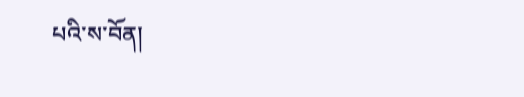པའི་ས་བོན།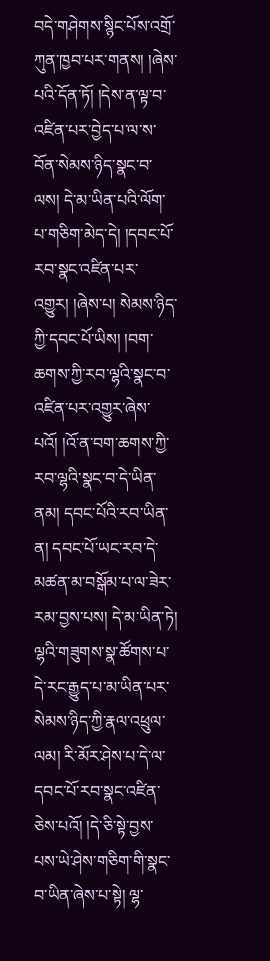བདེ་གཤེགས་སྙིང་པོས་འགྲོ་ཀུན་ཁྱབ་པར་གནས། །ཞེས་པའི་དོན་ཏོ། །དེས་ན་ལྟ་བ་འཛིན་པར་བྱེད་པ་ལ་ས་བོན་སེམས་ཉིད་སྣང་བ་ལས། དེ་མ་ཡིན་པའི་ལོག་པ་གཅིག་མེད་དེ། །དབང་པོ་རབ་སྣང་འཛིན་པར་འགྱུར། །ཞེས་པ། སེམས་ཉིད་ཀྱི་དབང་པོ་ཡིས། །བག་ཆགས་ཀྱི་རབ་ལྷའི་སྣང་བ་འཛིན་པར་འགྱུར་ཞེས་པའོ། །འོ་ན་བག་ཆགས་ཀྱི་རབ་ལྷའི་སྣང་བ་དེ་ཡིན་ནམ། དབང་པོའི་རབ་ཡིན་ན། དབང་པོ་ཡང་རབ་དེ་མཚན་མ་བསྒོམ་པ་ལ་ཟེར་རམ་བྱས་པས། དེ་མ་ཡིན་ཏེ། ལྷའི་གཟུགས་སྣ་ཚོགས་པ་དེ་རང་རྒྱུད་པ་མ་ཡིན་པར་སེམས་ཉིད་ཀྱི་རྣལ་འཕྲུལ་ལམ། རི་མོར་ཤེས་པ་དེ་ལ་དབང་པོ་རབ་སྣང་འཛིན་ཅེས་པའོ། །དེ་ཅི་སྟེ་བྱས་པས་ཡེ་ཤེས་གཅིག་གི་སྣང་བ་ཡིན་ཞེས་པ་སྟེ། ལྷ་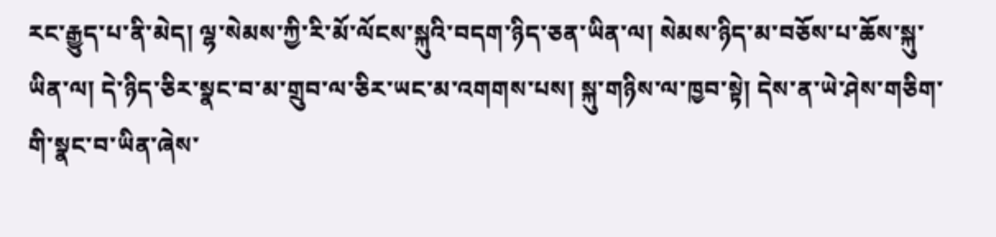རང་རྒྱུད་པ་ནི་མེད། ལྷ་སེམས་ཀྱི་རི་མོ་ལོངས་སྐུའི་བདག་ཉིད་ཅན་ཡིན་ལ། སེམས་ཉིད་མ་བཅོས་པ་ཆོས་སྐུ་ཡིན་ལ། དེ་ཉིད་ཅིར་སྣང་བ་མ་གྲུབ་ལ་ཅིར་ཡང་མ་འགགས་པས། སྐུ་གཉིས་ལ་ཁྱབ་སྟེ། དེས་ན་ཡེ་ཤེས་གཅིག་གི་སྣང་བ་ཡིན་ཞེས་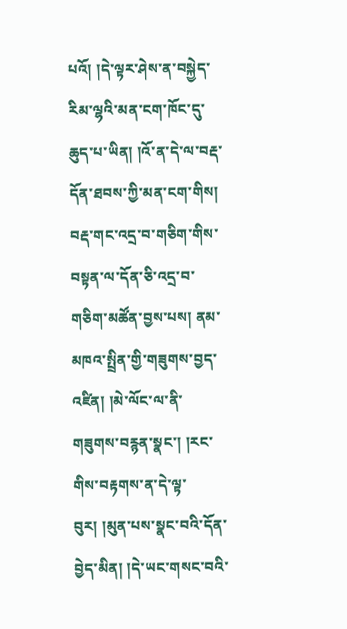པའོ། །དེ་ལྟར་ཤེས་ན་བསྐྱེད་རིམ་ལྷའི་མན་ངག་ཁོང་དུ་ཆུད་པ་ཡིན། །འོ་ན་དེ་ལ་བརྡ་དོན་ཐབས་ཀྱི་མན་ངག་གིས། བརྡ་གང་འདྲ་བ་གཅིག་གིས་བསྟན་ལ་དོན་ཅི་འདྲ་བ་གཅིག་མཚོན་བྱས་པས། ནམ་མཁའ་སྤྲིན་གྱི་གཟུགས་བྱད་འཛིན། །མེ་ལོང་ལ་ནི་གཟུགས་བརྙན་སྣང་། །རང་གིས་བརྟགས་ན་དེ་ལྟ་བུར། །མུན་པས་སྣང་བའི་དོན་བྱེད་མིན། །དེ་ཡང་གསང་བའི་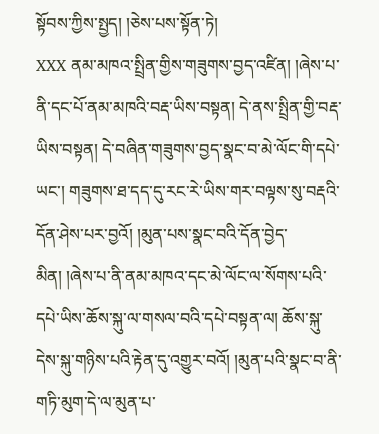སྟོབས་ཀྱིས་སྤྱད། །ཅེས་པས་སྟོན་ཏེ།
XXX ནམ་མཁའ་སྤྲིན་གྱིས་གཟུགས་བྱད་འཛིན། །ཞེས་པ་ནི་དང་པོ་ནམ་མཁའི་བརྡ་ཡིས་བསྟན། དེ་ནས་སྤྲིན་གྱི་བརྡ་ཡིས་བསྟན། དེ་བཞིན་གཟུགས་བྱད་སྣང་བ་མེ་ལོང་གི་དཔེ་ཡང་། གཟུགས་ཐ་དད་དུ་རང་རེ་ཡིས་གར་བལྟས་སུ་བརྡའི་དོན་ཤེས་པར་བྱའོ། །མུན་པས་སྣང་བའི་དོན་བྱེད་མིན། །ཞེས་པ་ནི་ནམ་མཁའ་དང་མེ་ལོང་ལ་སོགས་པའི་དཔེ་ཡིས་ཆོས་སྐུ་ལ་གསལ་བའི་དཔེ་བསྟན་ལ། ཆོས་སྐུ་དེས་སྐུ་གཉིས་པའི་རྟེན་དུ་འགྱུར་བའོ། །མུན་པའི་སྣང་བ་ནི་གཏི་མུག་དེ་ལ་མུན་པ་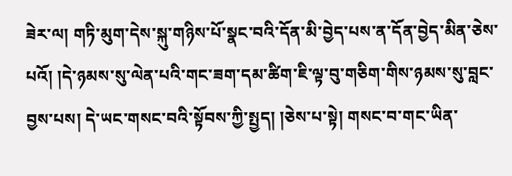ཟེར་ལ། གཏི་མུག་དེས་སྐུ་གཉིས་པོ་སྣང་བའི་དོན་མི་བྱེད་པས་ན་དོན་བྱེད་མིན་ཅེས་པའོ། །དེ་ཉམས་སུ་ལེན་པའི་གང་ཟག་དམ་ཚིག་ཇི་ལྟ་བུ་གཅིག་གིས་ཉམས་སུ་བླང་བྱས་པས། དེ་ཡང་གསང་བའི་སྟོབས་ཀྱི་སྤྱད། །ཅེས་པ་སྟེ། གསང་བ་གང་ཡིན་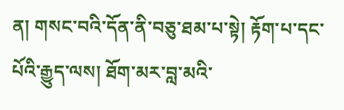ན། གསང་བའི་དོན་ནི་བཅུ་ཐམ་པ་སྟེ། རྟོག་པ་དང་པོའི་རྒྱུད་ལས། ཐོག་མར་བླ་མའི་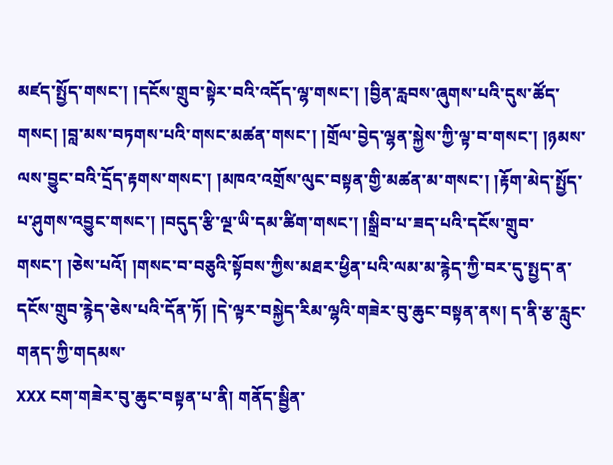མཛད་སྤྱོད་གསང་། །དངོས་གྲུབ་སྟེར་བའི་འདོད་ལྷ་གསང་། །བྱིན་རླབས་ཞུགས་པའི་དུས་ཚོད་གསང། །བླ་མས་བཏགས་པའི་གསང་མཚན་གསང་། །གྲོལ་བྱེད་ལྷན་སྐྱེས་ཀྱི་ལྟ་བ་གསང་། །ཉམས་ལས་བྱུང་བའི་དྲོད་རྟགས་གསང་། །མཁའ་འགྲོས་ལུང་བསྟན་གྱི་མཚན་མ་གསང་། །རྟོག་མེད་སྤྱོད་པ་ཤུགས་འབྱུང་གསང་། །བདུད་རྩི་ལྔ་ཡི་དམ་ཚིག་གསང་། །སྒྲིབ་པ་ཟད་པའི་དངོས་གྲུབ་གསང་། །ཅེས་པའོ། །གསང་བ་བཅུའི་སྟོབས་ཀྱིས་མཐར་ཕྱིན་པའི་ལམ་མ་རྙེད་ཀྱི་བར་དུ་སྤྱད་ན་དངོས་གྲུབ་རྙེད་ཅེས་པའི་དོན་ཏོ། །དེ་ལྟར་བསྐྱེད་རིམ་ལྷའི་གཟེར་བུ་ཆུང་བསྟན་ནས། ད་ནི་རྩ་རླུང་གནད་ཀྱི་གདམས་
XXX ངག་གཟེར་བུ་ཆུང་བསྟན་པ་ནི། གནོད་སྦྱིན་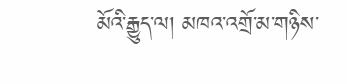མོའི་རྒྱུད་ལ། མཁའ་འགྲོ་མ་གཉིས་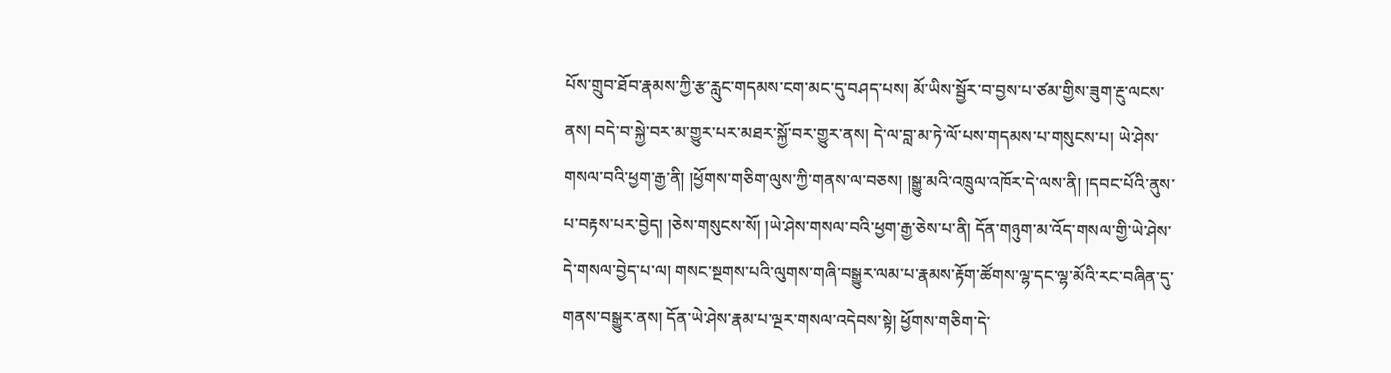པོས་གྲུབ་ཐོབ་རྣམས་ཀྱི་རྩ་རླུང་གདམས་ངག་མང་དུ་བཤད་པས། མོ་ཡིས་སྦྱོར་བ་བྱས་པ་ཙམ་གྱིས་ཟུག་རྔུ་ལངས་ནས། བདེ་བ་སྐྱེ་བར་མ་གྱུར་པར་མཐར་སྐྱོ་བར་གྱུར་ནས། དེ་ལ་བླ་མ་ཏེ་ལོ་པས་གདམས་པ་གསུངས་པ། ཡེ་ཤེས་གསལ་བའི་ཕྱག་རྒྱ་ནི། །ཕྱོགས་གཅིག་ལུས་ཀྱི་གནས་ལ་བཅས། །སྒྱུ་མའི་འཁྲུལ་འཁོར་དེ་ལས་ནི། །དབང་པོའི་ནུས་པ་བརྟས་པར་བྱེད། །ཅེས་གསུངས་སོ། །ཡེ་ཤེས་གསལ་བའི་ཕྱག་རྒྱ་ཅེས་པ་ནི། དོན་གཉུག་མ་འོད་གསལ་གྱི་ཡེ་ཤེས་དེ་གསལ་བྱེད་པ་ལ། གསང་སྔགས་པའི་ལུགས་གཞི་བསྒྱུར་ལམ་པ་རྣམས་རྟོག་ཚོགས་ལྷ་དང་ལྷ་མོའི་རང་བཞིན་དུ་གནས་བསྒྱུར་ནས། དོན་ཡེ་ཤེས་རྣམ་པ་ལྔར་གསལ་འདེབས་སྟེ། ཕྱོགས་གཅིག་དེ་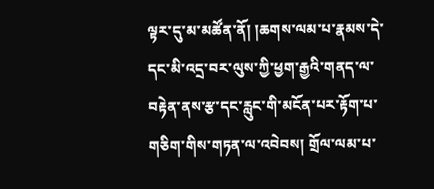ལྟར་དུ་མ་མཚོན་ནོ། །ཆགས་ལམ་པ་རྣམས་དེ་དང་མི་འདྲ་བར་ལུས་ཀྱི་ཕྱག་རྒྱའི་གནད་ལ་བརྟེན་ནས་རྩ་དང་རླུང་གི་མངོན་པར་རྟོག་པ་གཅིག་གིས་གཏན་ལ་འབེབས། གྲོལ་ལམ་པ་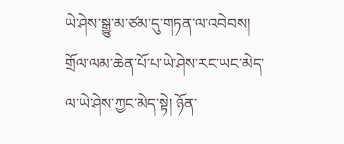ཡེ་ཤེས་སྒྱུ་མ་ཙམ་དུ་གཏན་ལ་འབེབས། གྲོལ་ལམ་ཆེན་པོ་པ་ཡེ་ཤེས་རང་ཡང་མེད་ལ་ཡེ་ཤེས་ཀྱང་མེད་སྟེ། ཉོན་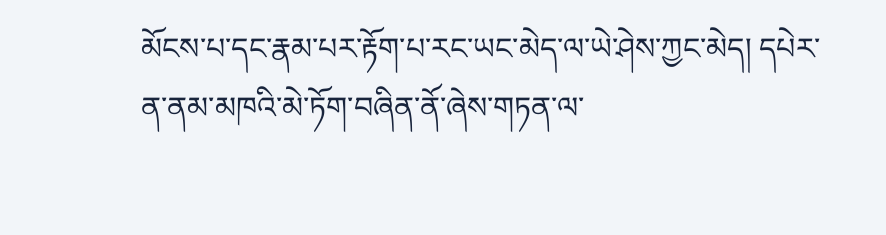མོངས་པ་དང་རྣམ་པར་རྟོག་པ་རང་ཡང་མེད་ལ་ཡེ་ཤེས་ཀྱང་མེད། དཔེར་ན་ནམ་མཁའི་མེ་ཏོག་བཞིན་ནོ་ཞེས་གཏན་ལ་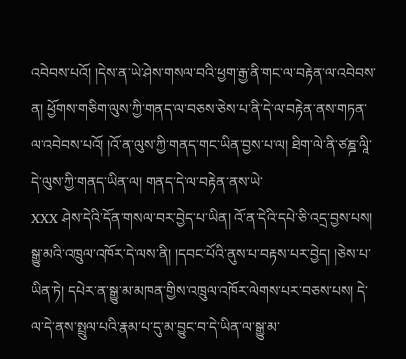འབེབས་པའོ། །དེས་ན་ཡེ་ཤེས་གསལ་བའི་ཕྱག་རྒྱ་ནི་གང་ལ་བརྟེན་ལ་འབེབས་ན། ཕྱོགས་གཅིག་ལུས་ཀྱི་གནད་ལ་བཅས་ཅེས་པ་ནི་དེ་ལ་བརྟེན་ནས་གཏན་ལ་འབེབས་པའོ། །འོ་ན་ལུས་ཀྱི་གནད་གང་ཡིན་བྱས་པ་ལ། ཐིག་ལེ་ནི་ཙཎྜ་ལཱི་དེ་ལུས་ཀྱི་གནད་ཡིན་ལ། གནད་དེ་ལ་བརྟེན་ནས་ཡེ་
XXX ཤེས་དེའི་དོན་གསལ་བར་བྱེད་པ་ཡིན། འོ་ན་དེའི་དཔེ་ཅི་འདྲ་བྱས་པས། སྒྱུ་མའི་འཁྲུལ་འཁོར་དེ་ལས་ནི། །དབང་པོའི་ནུས་པ་བརྟས་པར་བྱེད། །ཅེས་པ་ཡིན་ཏེ། དཔེར་ན་སྒྱུ་མ་མཁན་གྱིས་འཁྲུལ་འཁོར་ལེགས་པར་བཅས་པས། དེ་ལ་དེ་ནས་སྤྲུལ་པའི་རྣམ་པ་དུ་མ་བྱུང་བ་དེ་ཡིན་ལ་སྒྱུ་མ་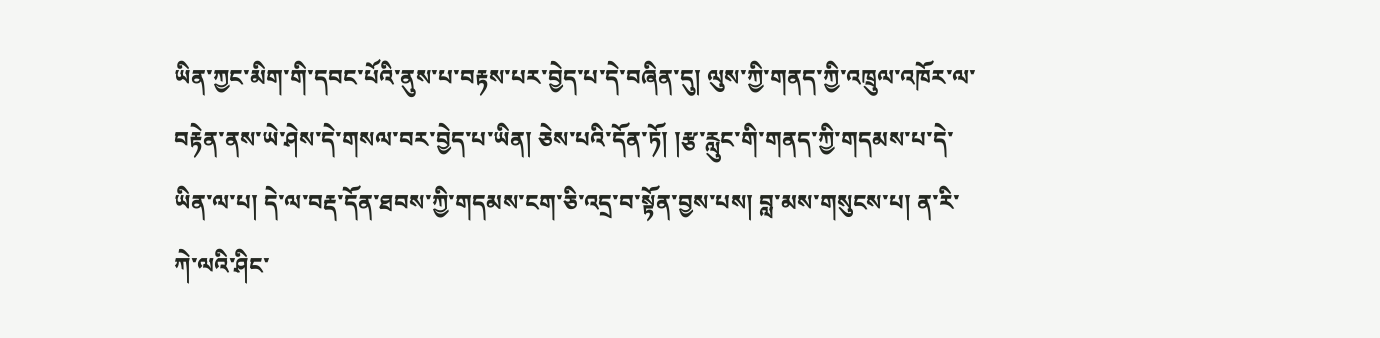ཡིན་ཀྱང་མིག་གི་དབང་པོའི་ནུས་པ་བརྟས་པར་བྱེད་པ་དེ་བཞིན་དུ། ལུས་ཀྱི་གནད་ཀྱི་འཁྲུལ་འཁོར་ལ་བརྟེན་ནས་ཡེ་ཤེས་དེ་གསལ་བར་བྱེད་པ་ཡིན། ཅེས་པའི་དོན་ཏོ། །རྩ་རླུང་གི་གནད་ཀྱི་གདམས་པ་དེ་ཡིན་ལ་པ། དེ་ལ་བརྡ་དོན་ཐབས་ཀྱི་གདམས་ངག་ཅི་འདྲ་བ་སྟོན་བྱས་པས། བླ་མས་གསུངས་པ། ན་རི་ཀེ་ལའི་ཤིང་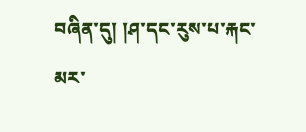བཞིན་དུ། །ཤ་དང་རུས་པ་རྐང་མར་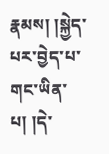རྣམས། །སྐྱེད་པར་བྱེད་པ་གང་ཡིན་པ། །དེ་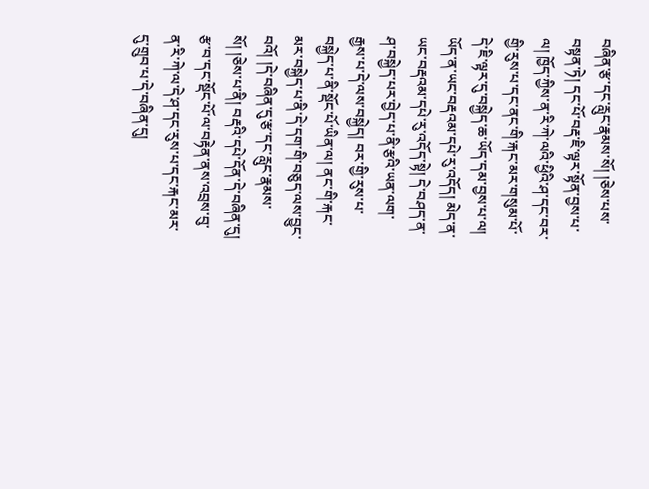བཞིན་རྩ་དང་རླུང་རྣམས་སོ། །ཅེས་པས་བསྟན་ཏེ། དང་པོ་བརྡ་ཇི་ལྟར་སྟོན་བྱས་པ་ལ། ཁྱོད་ཀྱིས་ན་རི་ཀེ་ལའི་ཕྱིའི་ཤ་དང་བར་གྱི་རུས་པ་དང་ནང་གི་རྐང་མར་གསུམ་པོ་དེ་ཇི་ལྟར་དུ་བསྐྱེད་ཆ་ཡོད་དམ་བྱས་པ་ལ། ཡོད་ན་ཡང་བརྡའམ་དཔེ་རུ་འདོད། མེད་ན་ཡང་བརྡའམ་དཔེ་རུ་འདོད་སྟེ། དེ་བཤད་ན་ཤ་བསྐྱེད་པར་བྱེད་པ་ནི་རྩའི་ཡན་ལག་རྒྱས་པ་དེ་ལས་བསྐྱེད། བར་གྱི་རུས་པ་བསྐྱེད་པ་ནི་སྡོང་པོ་ཡིན་ལ། ནང་གི་རྐང་མར་བསྐྱེད་པ་ནི་དེ་དག་གི་བཅུད་ལས་བྱུང་བའོ། །དེ་བཞིན་དུ་རྩ་དང་རླུང་རྣམས་སོ། །ཅེས་པ་ནི། བརྡའི་དཔེ་དོན་དེ་བཞིན་དུ། རྩ་བ་དང་སྡོང་པོ་ལ་བརྟེན་ནས་འབྲས་བུ་ན་རི་ཀེ་ལ་དེ་ཤ་དང་རུས་པ་དང་རྐང་མར་དུ་གྲུབ་པ་དེ་བཞིན་དུ།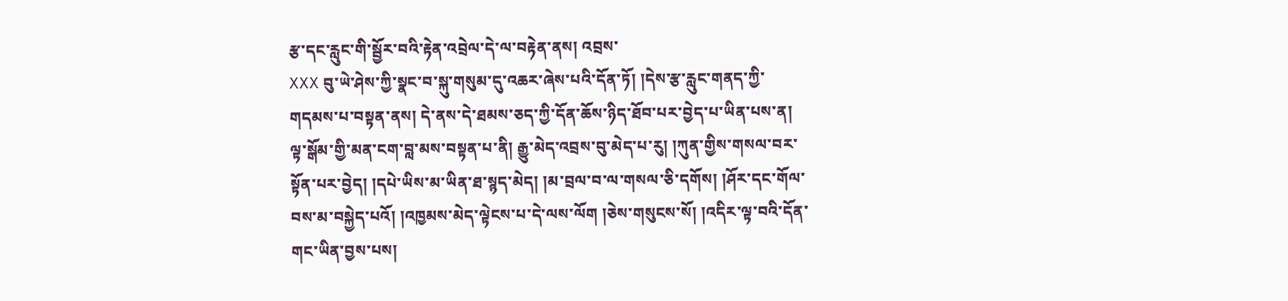རྩ་དང་རླུང་གི་སྦྱོར་བའི་རྟེན་འབྲེལ་དེ་ལ་བརྟེན་ནས། འབྲས་
XXX བུ་ཡེ་ཤེས་ཀྱི་སྣང་བ་སྐུ་གསུམ་དུ་འཆར་ཞེས་པའི་དོན་ཏོ། །དེས་རྩ་རླུང་གནད་ཀྱི་གདམས་པ་བསྟན་ནས། དེ་ནས་དེ་ཐམས་ཅད་ཀྱི་དོན་ཆོས་ཉིད་ཐོབ་པར་བྱེད་པ་ཡིན་པས་ན། ལྟ་སྒོམ་གྱི་མན་ངག་བླ་མས་བསྟན་པ་ནི། རྒྱུ་མེད་འབྲས་བུ་མེད་པ་རུ། །ཀུན་གྱིས་གསལ་བར་སྟོན་པར་བྱེད། །དཔེ་ཡིས་མ་ཡིན་ཐ་སྙད་མེད། །མ་བྲལ་བ་ལ་གསལ་ཅི་དགོས། །ཤོར་དང་གོལ་བས་མ་བསྐྱེད་པའོ། །འཁྱམས་མེད་ལྟེངས་པ་དེ་ལས་ལོག །ཅེས་གསུངས་སོ། །འདིར་ལྟ་བའི་དོན་གང་ཡིན་བྱས་པས།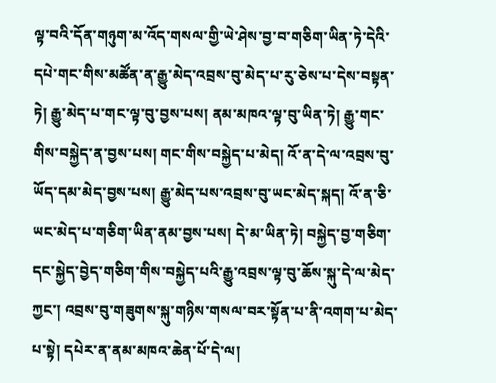ལྟ་བའི་དོན་གཉུག་མ་འོད་གསལ་གྱི་ཡེ་ཤེས་བྱ་བ་གཅིག་ཡིན་ཏེ་དེའི་དཔེ་གང་གིས་མཚོན་ན་རྒྱུ་མེད་འབྲས་བུ་མེད་པ་རུ་ཅེས་པ་དེས་བསྟན་ཏེ། རྒྱུ་མེད་པ་གང་ལྟ་བུ་བྱས་པས། ནམ་མཁའ་ལྟ་བུ་ཡིན་ཏེ། རྒྱུ་གང་གིས་བསྐྱེད་ན་བྱས་པས། གང་གིས་བསྐྱེད་པ་མེད། འོ་ན་དེ་ལ་འབྲས་བུ་ཡོད་དམ་མེད་བྱས་པས། རྒྱུ་མེད་པས་འབྲས་བུ་ཡང་མེད་སྐད། འོ་ན་ཅི་ཡང་མེད་པ་གཅིག་ཡིན་ནམ་བྱས་པས། དེ་མ་ཡིན་ཏེ། བསྐྱེད་བྱ་གཅིག་དང་སྐྱེད་བྱེད་གཅིག་གིས་བསྐྱེད་པའི་རྒྱུ་འབྲས་ལྟ་བུ་ཆོས་སྐུ་དེ་ལ་མེད་ཀྱང་། འབྲས་བུ་གཟུགས་སྐུ་གཉིས་གསལ་བར་སྟོན་པ་ནི་འགག་པ་མེད་པ་སྟེ། དཔེར་ན་ནམ་མཁའ་ཆེན་པོ་དེ་ལ།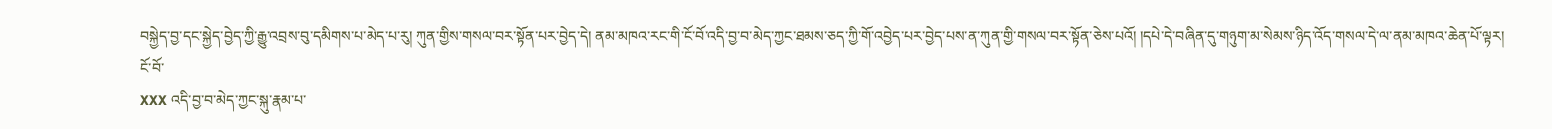བསྐྱེད་བྱ་དང་སྐྱེད་བྱེད་ཀྱི་རྒྱུ་འབྲས་བུ་དམིགས་པ་མེད་པ་རུ། ཀུན་གྱིས་གསལ་བར་སྟོན་པར་བྱེད་དེ། ནམ་མཁའ་རང་གི་ངོ་བོ་འདི་བྱ་བ་མེད་ཀྱང་ཐམས་ཅད་ཀྱི་གོ་འབྱེད་པར་བྱེད་པས་ན་ཀུན་གྱི་གསལ་བར་སྟོན་ཅེས་པའོ། །དཔེ་དེ་བཞིན་དུ་གཉུག་མ་སེམས་ཉིད་འོད་གསལ་དེ་ལ་ནམ་མཁའ་ཆེན་པོ་ལྟར། ངོ་བོ་
XXX འདི་བྱ་བ་མེད་ཀྱང་སྐུ་རྣམ་པ་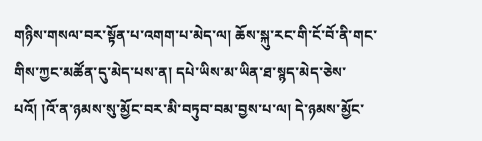གཉིས་གསལ་བར་སྟོན་པ་འགག་པ་མེད་ལ། ཆོས་སྐུ་རང་གི་ངོ་བོ་ནི་གང་གིས་ཀྱང་མཚོན་དུ་མེད་པས་ན། དཔེ་ཡིས་མ་ཡིན་ཐ་སྙད་མེད་ཅེས་པའོ། །འོ་ན་ཉམས་སུ་མྱོང་བར་མི་བཏུབ་བམ་བྱས་པ་ལ། དེ་ཉམས་མྱོང་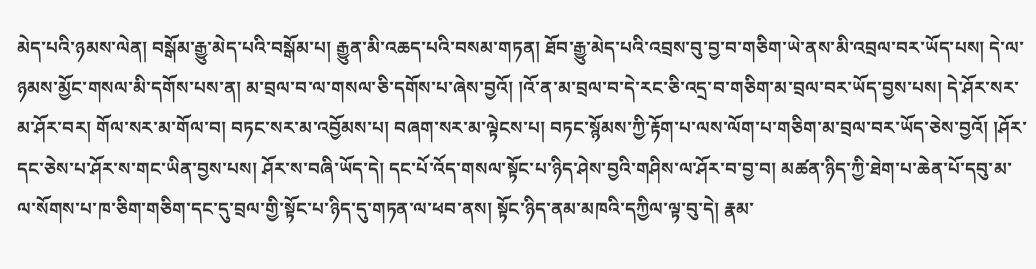མེད་པའི་ཉམས་ལེན། བསྒོམ་རྒྱུ་མེད་པའི་བསྒོམ་པ། རྒྱུན་མི་འཆད་པའི་བསམ་གཏན། ཐོབ་རྒྱུ་མེད་པའི་འབྲས་བུ་བྱ་བ་གཅིག་ཡེ་ནས་མི་འབྲལ་བར་ཡོད་པས། དེ་ལ་ཉམས་མྱོང་གསལ་མི་དགོས་པས་ན། མ་བྲལ་བ་ལ་གསལ་ཅི་དགོས་པ་ཞེས་བྱའོ། །འོ་ན་མ་བྲལ་བ་དེ་རང་ཅི་འདྲ་བ་གཅིག་མ་བྲལ་བར་ཡོད་བྱས་པས། དེ་ཤོར་སར་མ་ཤོར་བར། གོལ་སར་མ་གོལ་བ། བཏང་སར་མ་འབྱོམས་པ། བཞག་སར་མ་ལྟེངས་པ། བཏང་སྙོམས་ཀྱི་རྟོག་པ་ལས་ལོག་པ་གཅིག་མ་བྲལ་བར་ཡོད་ཅེས་བྱའོ། །ཤོར་དང་ཅེས་པ་ཤོར་ས་གང་ཡིན་བྱས་པས། ཤོར་ས་བཞི་ཡོད་དེ། དང་པོ་འོད་གསལ་སྟོང་པ་ཉིད་ཤེས་བྱའི་གཤིས་ལ་ཤོར་བ་བྱ་བ། མཚན་ཉིད་ཀྱི་ཐེག་པ་ཆེན་པོ་དབུ་མ་ལ་སོགས་པ་ཁ་ཅིག་གཅིག་དང་དུ་བྲལ་གྱི་སྟོང་པ་ཉིད་དུ་གཏན་ལ་ཕབ་ནས། སྟོང་ཉིད་ནམ་མཁའི་དཀྱིལ་ལྟ་བུ་དེ། རྣམ་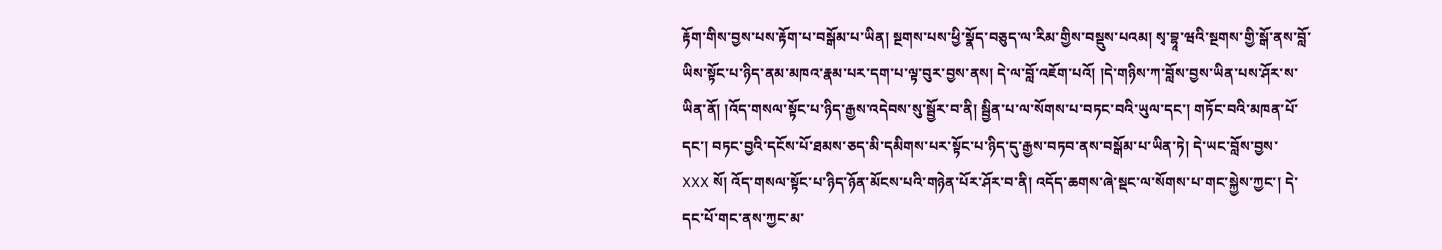རྟོག་གིས་བྱས་པས་རྟོག་པ་བསྒོམ་པ་ཡིན། སྔགས་པས་ཕྱི་སྣོད་བཅུད་ལ་རིམ་གྱིས་བསྡུས་པའམ། སྭ་བྷཱ་ཝའི་སྔགས་གྱི་སྒོ་ནས་བློ་ཡིས་སྟོང་པ་ཉིད་ནམ་མཁའ་རྣམ་པར་དག་པ་ལྟ་བུར་བྱས་ནས། དེ་ལ་བློ་འཇོག་པའོ། །དེ་གཉིས་ཀ་བློས་བྱས་ཡིན་པས་ཤོར་ས་ཡིན་ནོ། །འོད་གསལ་སྟོང་པ་ཉིད་རྒྱས་འདེབས་སུ་སྦྱོར་བ་ནི། སྦྱིན་པ་ལ་སོགས་པ་བཏང་བའི་ཡུལ་དང་། གཏོང་བའི་མཁན་པོ་དང་། བཏང་བྱའི་དངོས་པོ་ཐམས་ཅད་མི་དམིགས་པར་སྟོང་པ་ཉིད་དུ་རྒྱས་བཏབ་ནས་བསྒོམ་པ་ཡིན་ཏེ། དེ་ཡང་བློས་བྱས་
XXX སོ། འོད་གསལ་སྟོང་པ་ཉིད་ཉོན་མོངས་པའི་གཉེན་པོར་ཤོར་བ་ནི། འདོད་ཆགས་ཞེ་སྡང་ལ་སོགས་པ་གང་སྐྱེས་ཀྱང་། དེ་དང་པོ་གང་ནས་ཀྱང་མ་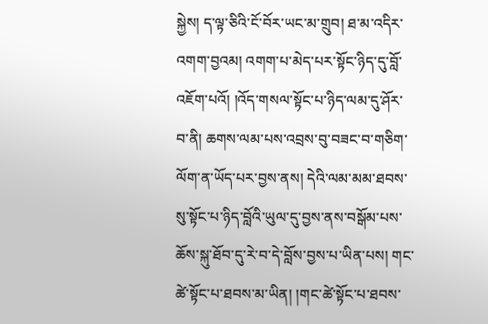སྐྱེས། ད་ལྟ་ཅིའི་ངོ་བོར་ཡང་མ་གྲུབ། ཐ་མ་འདིར་འགག་བྱའམ། འགག་པ་མེད་པར་སྟོང་ཉིད་དུ་བློ་འཇོག་པའོ། །འོད་གསལ་སྟོང་པ་ཉིད་ལམ་དུ་ཤོར་བ་ནི། ཆགས་ལམ་པས་འབྲས་བུ་བཟང་བ་གཅིག་ལོག་ན་ཡོད་པར་བྱས་ནས། དེའི་ལམ་མམ་ཐབས་སུ་སྟོང་པ་ཉིད་བློའི་ཡུལ་དུ་བྱས་ནས་བསྒོམ་པས་ཆོས་སྐུ་ཐོབ་དུ་རེ་བ་དེ་བློས་བྱས་པ་ཡིན་པས། གང་ཚེ་སྟོང་པ་ཐབས་མ་ཡིན། །གང་ཚེ་སྟོང་པ་ཐབས་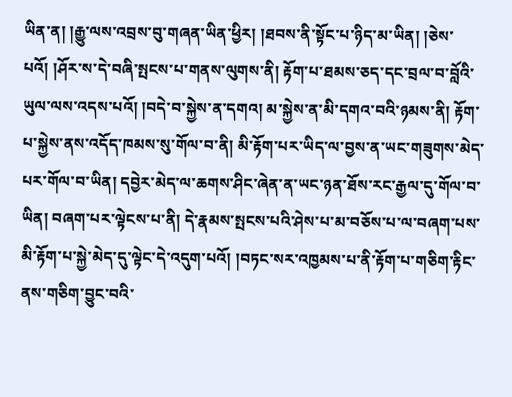ཡིན་ན། །རྒྱུ་ལས་འབྲས་བུ་གཞན་ཡིན་ཕྱིར། །ཐབས་ནི་སྟོང་པ་ཉིད་མ་ཡིན། །ཅེས་པའོ། །ཤོར་ས་དེ་བཞི་སྤངས་པ་གནས་ལུགས་ནི། རྟོག་པ་ཐམས་ཅད་དང་བྲལ་བ་བློའི་ཡུལ་ལས་འདས་པའོ། །བདེ་བ་སྐྱེས་ན་དགའ། མ་སྐྱེས་ན་མི་དགའ་བའི་ཉམས་ནི། རྟོག་པ་སྐྱེས་ནས་འདོད་ཁམས་སུ་གོལ་བ་ནི། མི་རྟོག་པར་ཡིད་ལ་བྱས་ན་ཡང་གཟུགས་མེད་པར་གོལ་བ་ཡིན། དབྱེར་མེད་ལ་ཆགས་ཤིང་ཞེན་ན་ཡང་ཉན་ཐོས་རང་རྒྱལ་དུ་གོལ་བ་ཡིན། བཞག་པར་ལྟེངས་པ་ནི། དེ་རྣམས་སྤངས་པའི་ཤེས་པ་མ་བཅོས་པ་ལ་བཞག་པས་མི་རྟོག་པ་སྐྱེ་མེད་དུ་ལྟེང་དེ་འདུག་པའོ། །བཏང་སར་འཁྱམས་པ་ནི་རྟོག་པ་གཅིག་རྟིང་ནས་གཅིག་བྱུང་བའི་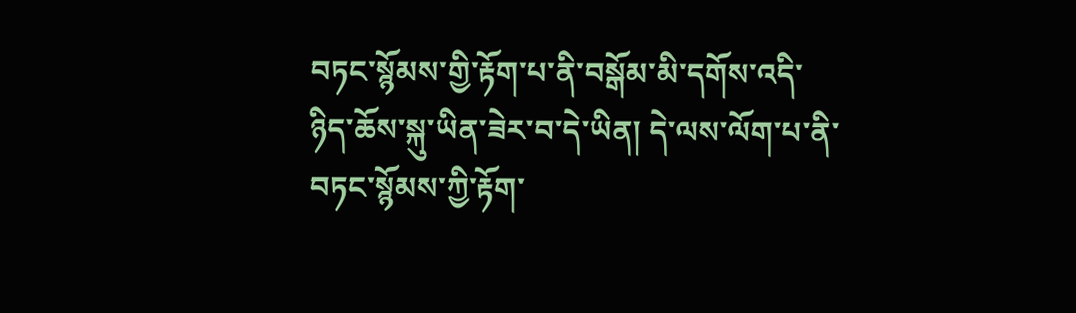བཏང་སྙོམས་གྱི་རྟོག་པ་ནི་བསྒོམ་མི་དགོས་འདི་ཉིད་ཆོས་སྐུ་ཡིན་ཟེར་བ་དེ་ཡིན། དེ་ལས་ལོག་པ་ནི་བཏང་སྙོམས་ཀྱི་རྟོག་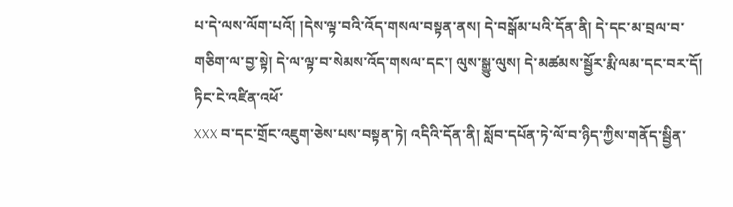པ་དེ་ལས་ལོག་པའོ། །དེས་ལྟ་བའི་འོད་གསལ་བསྟན་ནས། དེ་བསྒོམ་པའི་དོན་ནི། དེ་དང་མ་བྲལ་བ་གཅིག་ལ་བྱ་སྟེ། དེ་ལ་ལྟ་བ་སེམས་འོད་གསལ་དང་། ལུས་སྒྱུ་ལུས། དེ་མཚམས་སྦྱོར་རྨི་ལམ་དང་བར་དོ། ཏིང་ངེ་འཛིན་འཕོ་
XXX བ་དང་གྲོང་འཇུག་ཅེས་པས་བསྟན་ཏེ། འདིའི་དོན་ནི། སློབ་དཔོན་ཏེ་ལོ་བ་ཉིད་ཀྱིས་གནོད་སྦྱིན་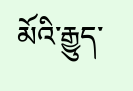མོའི་རྒྱུད་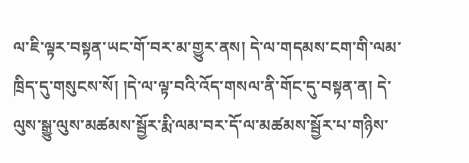ལ་ཇི་ལྟར་བསྟན་ཡང་གོ་བར་མ་གྱུར་ནས། དེ་ལ་གདམས་ངག་གི་ལམ་ཁྲིད་དུ་གསུངས་སོ། །དེ་ལ་ལྟ་བའི་འོད་གསལ་ནི་གོང་དུ་བསྟན་ན། དེ་ལུས་སྒྱུ་ལུས་མཚམས་སྦྱོར་རྨི་ལམ་བར་དོ་ལ་མཚམས་སྦྱོར་པ་གཉིས་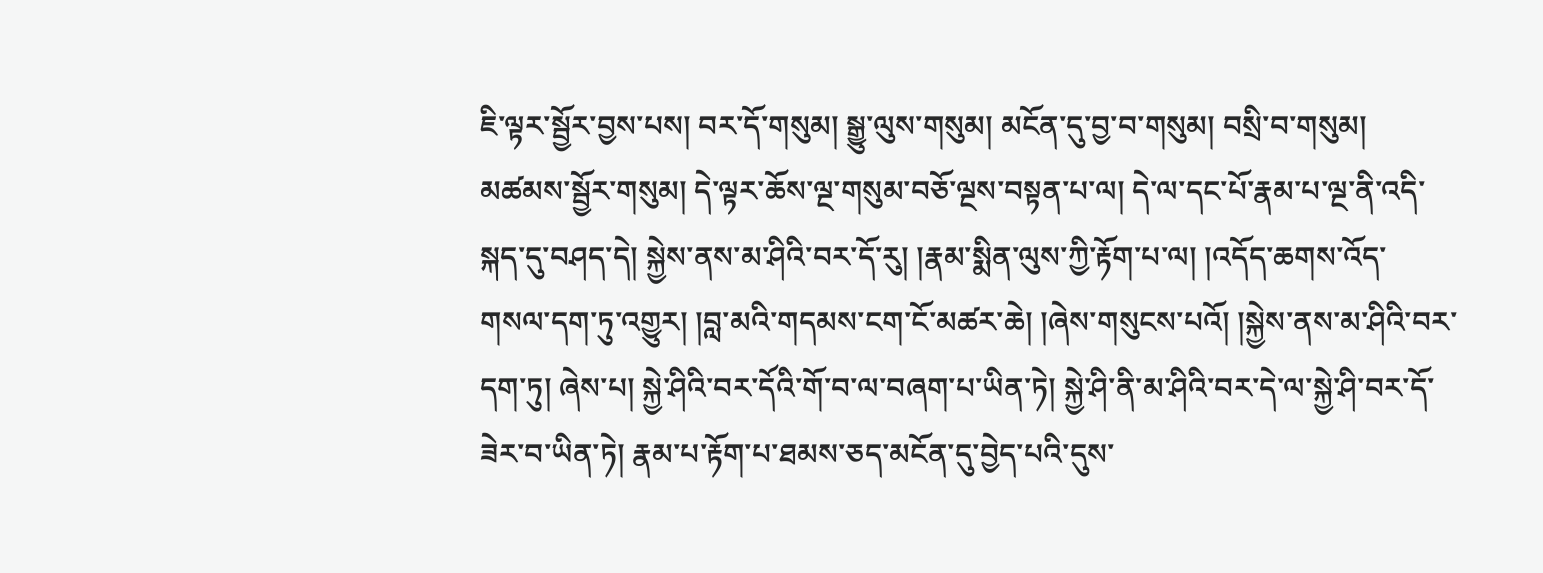ཇི་ལྟར་སྦྱོར་བྱས་པས། བར་དོ་གསུམ། སྒྱུ་ལུས་གསུམ། མངོན་དུ་བྱ་བ་གསུམ། བསྲི་བ་གསུམ། མཚམས་སྦྱོར་གསུམ། དེ་ལྟར་ཆོས་ལྔ་གསུམ་བཅོ་ལྔས་བསྟན་པ་ལ། དེ་ལ་དང་པོ་རྣམ་པ་ལྔ་ནི་འདི་སྐད་དུ་བཤད་དེ། སྐྱེས་ནས་མ་ཤིའི་བར་དོ་རུ། །རྣམ་སྨིན་ལུས་ཀྱི་རྟོག་པ་ལ། །འདོད་ཆགས་འོད་གསལ་དག་ཏུ་འགྱུར། །བླ་མའི་གདམས་ངག་ངོ་མཚར་ཆེ། །ཞེས་གསུངས་པའོ། །སྐྱེས་ནས་མ་ཤིའི་བར་དག་ཏུ། ཞེས་པ། སྐྱེ་ཤིའི་བར་དོའི་གོ་བ་ལ་བཞག་པ་ཡིན་ཏེ། སྐྱེ་ཤི་ནི་མ་ཤིའི་བར་དེ་ལ་སྐྱེ་ཤི་བར་དོ་ཟེར་བ་ཡིན་ཏེ། རྣམ་པ་རྟོག་པ་ཐམས་ཅད་མངོན་དུ་བྱེད་པའི་དུས་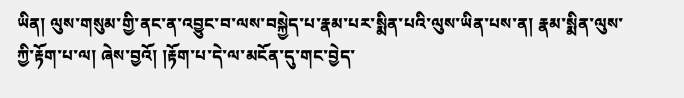ཡིན། ལུས་གསུམ་གྱི་ནང་ན་འབྱུང་བ་ལས་བསྐྱེད་པ་རྣམ་པར་སྨིན་པའི་ལུས་ཡིན་པས་ན། རྣམ་སྨིན་ལུས་ཀྱི་རྟོག་པ་ལ། ཞེས་བྱའོ། །རྟོག་པ་དེ་ལ་མངོན་དུ་གང་བྱེད་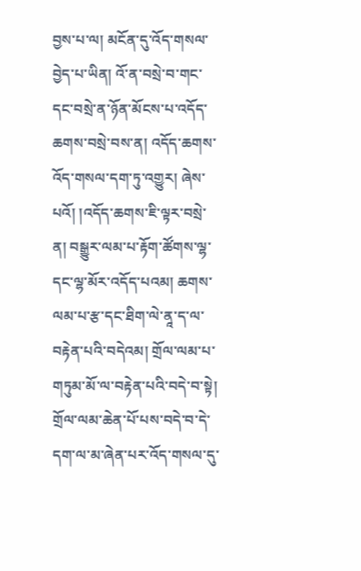བྱས་པ་ལ། མངོན་དུ་འོད་གསལ་བྱེད་པ་ཡིན། འོ་ན་བསྲེ་བ་གང་དང་བསྲེ་ན་ཉོན་མོངས་པ་འདོད་ཆགས་བསྲེ་བས་ན། འདོད་ཆགས་འོད་གསལ་དག་ཏུ་འགྱུར། ཞེས་པའོ། །འདོད་ཆགས་ཇི་ལྟར་བསྲེ་ན། བསྒྱུར་ལམ་པ་རྟོག་ཚོགས་ལྷ་དང་ལྷ་མོར་འདོད་པའམ། ཆགས་ལམ་པ་རྩ་དང་ཐིག་ལེ་ནཱ་ད་ལ་བརྟེན་པའི་བདེའམ། གྲོལ་ལམ་པ་གཏུམ་མོ་ལ་བརྟེན་པའི་བདེ་བ་སྟེ། གྲོལ་ལམ་ཆེན་པོ་པས་བདེ་བ་དེ་དག་ལ་མ་ཞེན་པར་འོད་གསལ་དུ་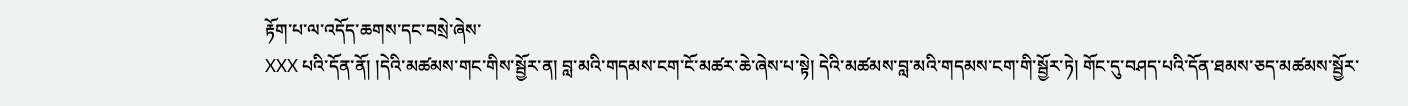རྟོག་པ་ལ་འདོད་ཆགས་དང་བསྲེ་ཞེས་
XXX པའི་དོན་ནོ། །དེའི་མཚམས་གང་གིས་སྦྱོར་ན། བླ་མའི་གདམས་ངག་ངོ་མཚར་ཆེ་ཞེས་པ་སྟེ། དེའི་མཚམས་བླ་མའི་གདམས་ངག་གི་སྦྱོར་ཏེ། གོང་དུ་བཤད་པའི་དོན་ཐམས་ཅད་མཚམས་སྦྱོར་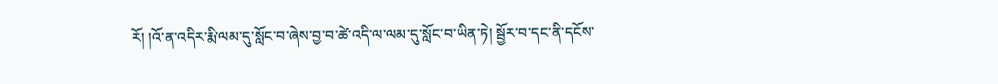རོ། །འོ་ན་འདིར་རྨི་ལམ་དུ་སློང་བ་ཞེས་བྱ་བ་ཚེ་འདི་ལ་ལམ་དུ་སློང་བ་ཡིན་ཏེ། སྦྱོར་བ་དང་ནི་དངོས་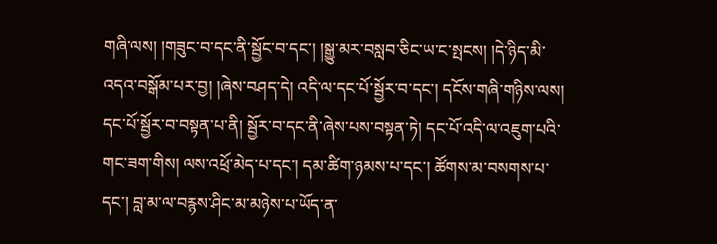གཞི་ལས། །གཟུང་བ་དང་ནི་སྦྱོང་བ་དང་། །སྒྱུ་མར་བསླབ་ཅིང་ཡ་ང་སྤངས། །དེ་ཉིད་མི་འདའ་བསྒོམ་པར་བྱ། །ཞེས་བཤད་དེ། འདི་ལ་དང་པོ་སྦྱོར་བ་དང་། དངོས་གཞི་གཉིས་ལས། དང་པོ་སྦྱོར་བ་བསྟན་པ་ནི། སྦྱོར་བ་དང་ནི་ཞེས་པས་བསྟན་ཏེ། དང་པོ་འདི་ལ་འཇུག་པའི་གང་ཟག་གིས། ལས་འཕྲོ་མེད་པ་དང་། དམ་ཚིག་ཉམས་པ་དང་། ཚོགས་མ་བསགས་པ་དང་། བླ་མ་ལ་བརྙས་ཤིང་མ་མཉེས་པ་ཡོད་ན་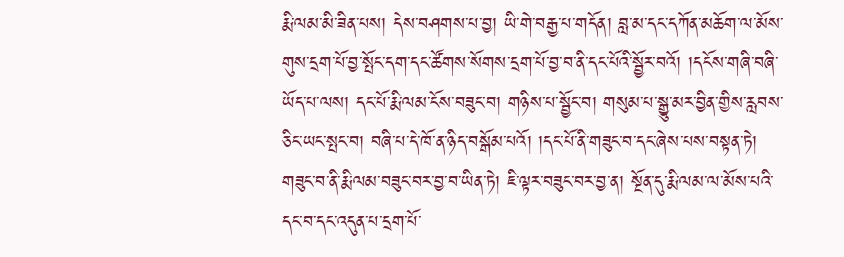རྨི་ལམ་མི་ཟིན་པས། དེས་བཤགས་པ་བྱ། ཡི་གེ་བརྒྱ་པ་གདོན། བླ་མ་དང་དཀོན་མཆོག་ལ་མོས་གུས་དྲག་པོ་བྱ་སྤོང་དག་དང་ཚོགས་སོགས་དྲག་པོ་བྱ་བ་ནི་དང་པོའི་སྦྱོར་བའོ། །དངོས་གཞི་བཞི་ཡོད་པ་ལས། དང་པོ་རྨི་ལམ་ངོས་བཟུང་བ། གཉིས་པ་སྦྱོང་བ། གསུམ་པ་སྒྱུ་མར་བྱིན་གྱིས་རླབས་ཅིང་ཡང་སྤང་བ། བཞི་པ་དེ་ཁོ་ན་ཉིད་བསྒོམ་པའོ། །དང་པོ་ནི་གཟུང་བ་དང་ཞེས་པས་བསྟན་ཏེ། གཟུང་བ་ནི་རྨི་ལམ་བཟུང་བར་བྱ་བ་ཡིན་ཏེ། ཇི་ལྟར་བཟུང་བར་བྱ་ན། སྔོན་དུ་རྨི་ལམ་ལ་མོས་པའི་དང་བ་དང་འདུན་པ་དྲག་པོ་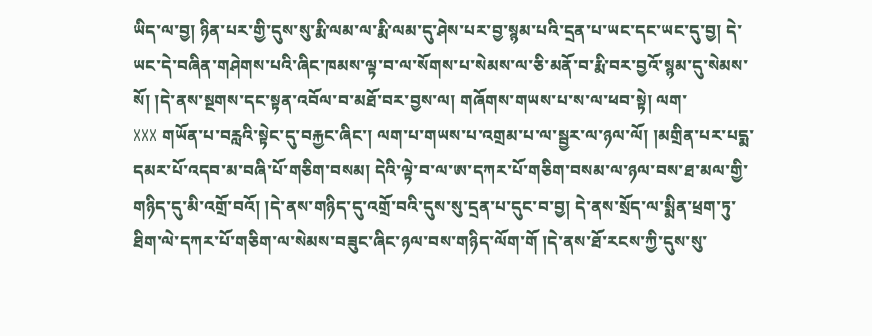ཡིད་ལ་བྱ། ཉིན་པར་གྱི་དུས་སུ་རྨི་ལམ་ལ་རྨི་ལམ་དུ་ཤེས་པར་བྱ་སྙམ་པའི་དྲན་པ་ཡང་དང་ཡང་དུ་བྱ། དེ་ཡང་དེ་བཞིན་གཤེགས་པའི་ཞིང་ཁམས་ལྟ་བ་ལ་སོགས་པ་སེམས་ལ་ཅི་མནོ་བ་རྨི་བར་བྱའོ་སྙམ་དུ་སེམས་སོ། །དེ་ནས་སྔགས་དང་སྟན་འབོལ་བ་མཐོ་བར་བྱས་ལ། གཞོགས་གཡས་པ་ས་ལ་ཕབ་སྟེ། ལག་
XXX གཡོན་པ་བརླའི་སྟེང་དུ་བརྐྱང་ཞིང་། ལག་པ་གཡས་པ་འགྲམ་པ་ལ་སྦྱར་ལ་ཉལ་ལོ། །མགྲིན་པར་པདྨ་དམར་པོ་འདབ་མ་བཞི་པོ་གཅིག་བསམ། དེའི་ལྟེ་བ་ལ་ཨ་དཀར་པོ་གཅིག་བསམ་ལ་ཉལ་བས་ཐ་མལ་གྱི་གཉིད་དུ་མི་འགྲོ་བའོ། །དེ་ནས་གཉིད་དུ་འགྲོ་བའི་དུས་སུ་དྲན་པ་དུང་བ་བྱ། དེ་ནས་སྲོད་ལ་སྨིན་ཕྲག་ཏུ་ཐིག་ལེ་དཀར་པོ་གཅིག་ལ་སེམས་བཟུང་ཞིང་ཉལ་བས་གཉིད་ལོག་གོ །དེ་ནས་ཐོ་རངས་ཀྱི་དུས་སུ་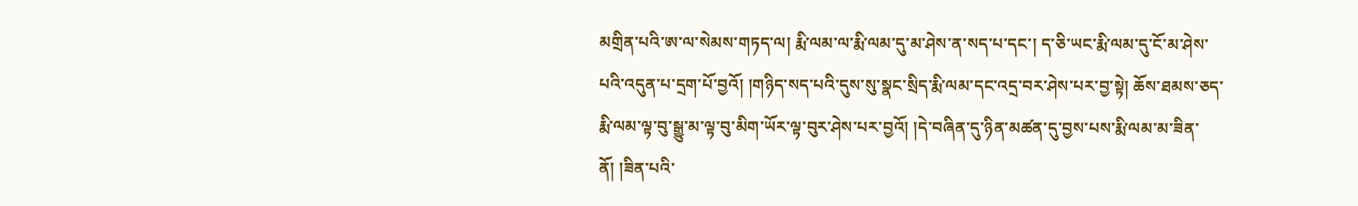མགྲིན་པའི་ཨ་ལ་སེམས་གཏད་ལ། རྨི་ལམ་ལ་རྨི་ལམ་དུ་མ་ཤེས་ན་སད་པ་དང་། ད་ཅི་ཡང་རྨི་ལམ་དུ་ངོ་མ་ཤེས་པའི་འདུན་པ་དྲག་པོ་བྱའོ། །གཉིད་སད་པའི་དུས་སུ་སྣང་སྲིད་རྨི་ལམ་དང་འདྲ་བར་ཤེས་པར་བྱ་སྟེ། ཆོས་ཐམས་ཅད་རྨི་ལམ་ལྟ་བུ་སྒྱུ་མ་ལྟ་བུ་མིག་ཡོར་ལྟ་བུར་ཤེས་པར་བྱའོ། །དེ་བཞིན་དུ་ཉིན་མཚན་དུ་བྱས་པས་རྨི་ལམ་མ་ཟིན་ནོ། །ཟིན་པའི་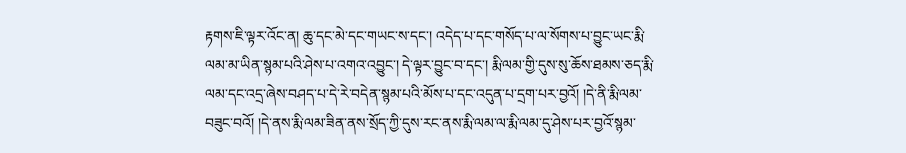རྟགས་ཇི་ལྟར་འོང་ན། ཆུ་དང་མེ་དང་གཡང་ས་དང་། འདེད་པ་དང་གསོད་པ་ལ་སོགས་པ་བྱུང་ཡང་རྨི་ལམ་མ་ཡིན་སྙམ་པའི་ཤེས་པ་འགའ་འབྱུང་། དེ་ལྟར་བྱུང་བ་དང་། རྨི་ལམ་གྱི་དུས་སུ་ཆོས་ཐམས་ཅད་རྨི་ལམ་དང་འདྲ་ཞེས་བཤད་པ་དེ་རེ་བདེན་སྙམ་པའི་མོས་པ་དང་འདུན་པ་དྲག་པར་བྱའོ། །དེ་ནི་རྨི་ལམ་བཟུང་བའོ། །དེ་ནས་རྨི་ལམ་ཟིན་ནས་སྲོད་ཀྱི་དུས་རང་ནས་རྨི་ལམ་ལ་རྨི་ལམ་དུ་ཤེས་པར་བྱའོ་སྙམ་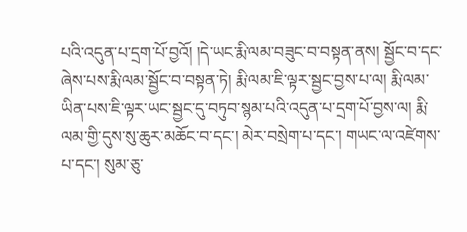པའི་འདུན་པ་དྲག་པོ་བྱའོ། །དེ་ཡང་རྨི་ལམ་བཟུང་བ་བསྟན་ནས། སྦྱོང་བ་དང་ཞེས་པས་རྨི་ལམ་སྦྱོང་བ་བསྟན་ཏེ། རྨི་ལམ་ཇི་ལྟར་སྦྱང་བྱས་པ་ལ། རྨི་ལམ་ཡིན་པས་ཇི་ལྟར་ཡང་སྦྱང་དུ་བཏུབ་སྙམ་པའི་འདུན་པ་དྲག་པོ་བྱས་ལ། རྨི་ལམ་གྱི་དུས་སུ་ཆུར་མཆོང་བ་དང་། མེར་བསྲེག་པ་དང་། གཡང་ལ་འཛེགས་པ་དང་། སུམ་ཅུ་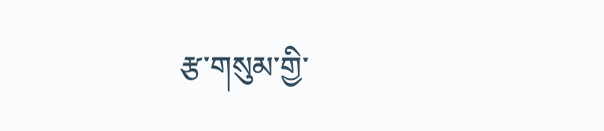རྩ་གསུམ་གྱི་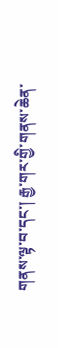གནས་ལྟ་བ་དང་། རྒྱ་གར་གྱི་གནས་ཆེན་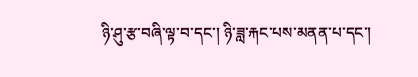ཉི་ཤུ་རྩ་བཞི་ལྟ་བ་དང་། ཉི་ཟླ་རྐང་པས་མནན་པ་དང་།